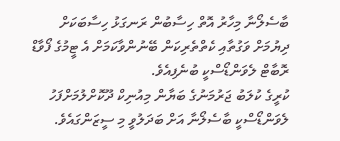ބާސެލޯނާ މިހާރު އޮތް ހިސާބުން ރަނގަޅު ހިސާބަކަށް ދިޔުމަށް ވަގުތާއި ކެތްތެރިކަން ބޭނުންވާކަމަށް އެ ޓީމުގެ ފޯވާޑް ރޮބާޓް ލެވަންޑޯސްކީ ބުނެފިއެވެ.
ކުރީގެ ކުލަބު ޖަރުމަނުގެ ބަޔާން މިއުނިކް ދޫކޮށްލުމަށްފަހު ލެވަންޑޯސްކީ ބާސެލޯނާ އަށް ބަދަލުވީ މި ސީޒަންގައެވެ.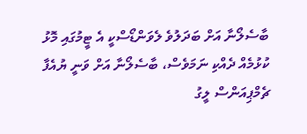ބާސެލޯނާ އަށް ބަދަލުވެ ލެވަންޑޯސްކީ އެ ޓީމުގައި މޮޅު ކުޅުމެއް ދެއްކި ނަމަވެސް، ބާސެލޯނާ އަށް ވަނީ ޔުއެފާ ޗެމްޕިއަންސް ލީގު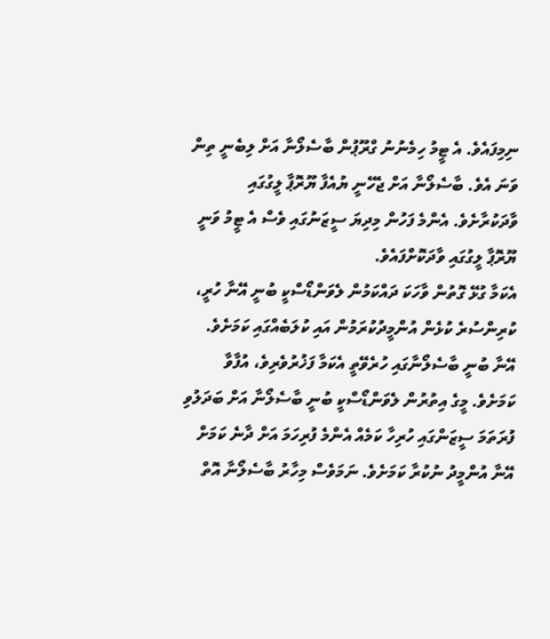ނިމިފައެވެ. އެ ޓީމު ހިމެނުނު ގްރޫޕުން ބާސެލޯނާ އަށް ލިބެނީ ތިން ވަނަ އެވެ. ބާސެލޯނާ އަށް ޖެހޭނީ ޔުއެފާ ޔޫރޮޕާ ލީގުގައި ވާދަކުރާށެވެ. އެންމެ ފަހުން މިދިޔަ ސީޒަނުގައި ވެސް އެ ޓީމު ވަނީ ޔޫރޮޕާ ލީގުގައި ވާދަކޮށްފައެވެ.
އެކަމާ ގުޅޭ ގޮތުން ވާހަކަ ދައްކަމުން ލެވަންޑޯސްކީ ބުނީ އޭނާ ހުރީ، ކުރިންސުރެ ކުޅެން އުންމީދުކުރަމުން އައި ކުލަބެއްގައި ކަމަށެވެ. އޭނާ ބުނީ ބާސެލޯނާގައި ހުރެވޭތީ އެކަމާ ފަޚުރުވެރިވެ، އުފާވާ ކަމަށެވެ. މީގެ އިތުރުން ލެވަންޑޯސްކީ ބުނީ ބާސެލޯނާ އަށް ބަދަލުވި ފުރަތަމަ ސީޒަންގައި ހުރިހާ ކަމެއް އެންމެ ފުރިހަމަ އަށް ދާނެ ކަމަށް އޭނާ އުންމީދު ނުކުރާ ކަމަށެވެ. ނަމަވެސް މިހާރު ބާސެލޯނާ އޮތް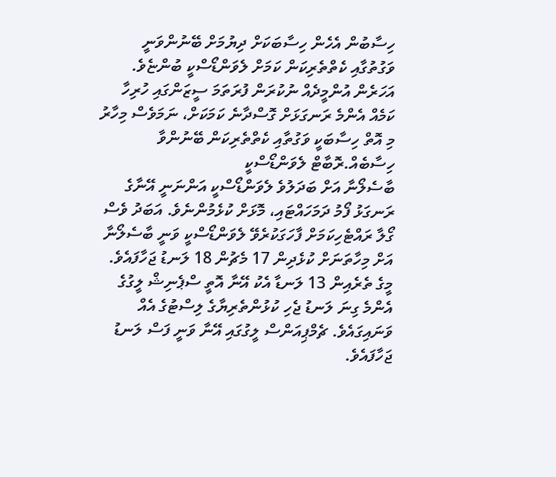ހިސާބުން އެހެން ހިސާބަކަށް ދިޔުމަށް ބޭނުންވަނީ ވަގުތުގާއި ކެތްތެރިކަން ކަމަށް ލެވަންޑޯސްކީ ބުންޏެވެ.
އަހަރެން އުންމީދެއް ނުކުރަން ފުރަތަމަ ސީޒަންގައި ހުރިހާ ކަމެއް އެންމެ ރަނގަޅަށް ގޮސްދާނެ ކަމަކަށް، ނަމަވެސް މިހާރު މި އޮތް ހިސާބަކީ ވަގުތާއި ކެތްތެރިކަން ބޭނުންވާ ހިސާބެއް.ރޮބާޓް ލެވަންޑޯސްކީ
ބާސެލޯނާ އަށް ބަދަލުވެ ލެވަންޑޯސްކީ އަންނަނީ އޭނާގެ ރަނގަޅު ފޯމު ދަމަހައްޓައި، މޮޅަށް ކުޅެމުންނެވެ. އަބަދު ވެސް ގޯލާ ރައްޓެހިކަމަށް ފާހަގަކުރެވޭ ލެވަންޑޯސްކީ ވަނީ ބާސެލޯނާ އަށް މިހާތަނަށް ކުޅެދިން 17 މެޗުން 18 ލަނޑު ޖަހާފައެވެ. މީގެ ތެރެއިން 13 ލަނޑާ އެކު އޭނާ އޮތީ ސްޕެނިޝް ލީގުގެ އެންމެ ގިނަ ލަނޑު ޖެހި ކުޅުންތެރިޔާގެ ލިސްޓުގެ އެއް ވަނައިގައެވެ. ޗެމްޕިއަންސް ލީގުގައި އޭނާ ވަނީ ފަސް ލަނޑު ޖަހާފައެވެ.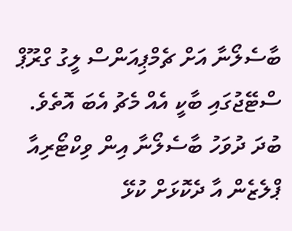ބާސެލޯނާ އަށް ޗެމްޕިއަންސް ލީގު ގްރޫޕް ސްޓޭޖުގައި ބާކީ އެއް މެޗު އެބަ އޮތެވެ. ބުދަ ދުވަހު ބާސެލޯނާ އިން ވިކްޓޯރިއާ ޕްލެޒެން އާ ދެކޮޅަށް ކުޅޭ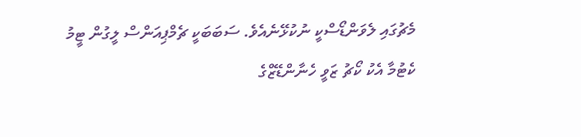މެޗުގައި ލެވަންޑޯސްކީ ނުކުޅޭނެއެވެ. ސަބަބަކީ ޗެމްޕިއަންސް ލީގުން ޓީމު ކެޓުމާ އެކު ކޯޗު ޒަވީ ހެނާންޑޭޒްގެ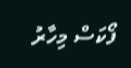ފޯކަސް މިހާރު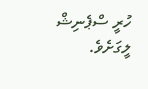ހުރީ ސްޕެނިޝް ލީގަށެވެ.